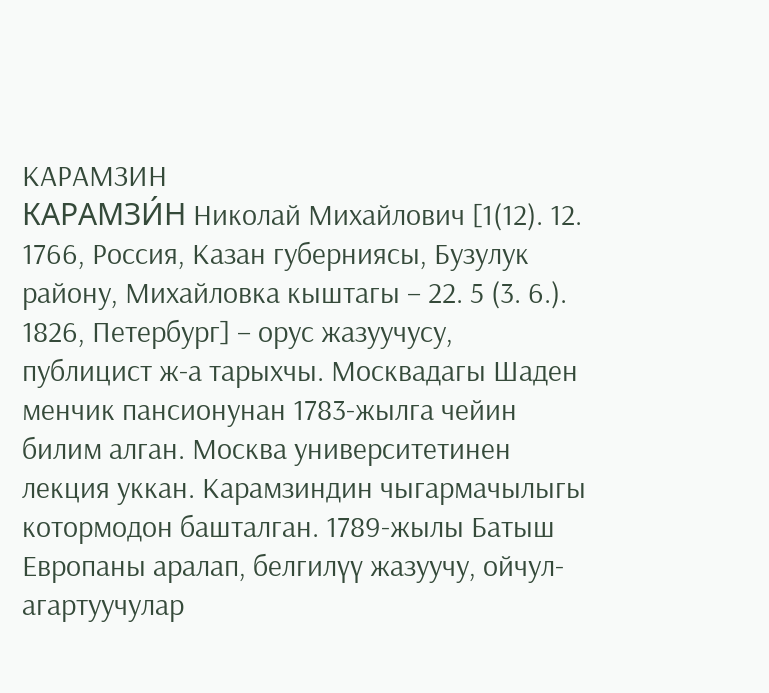КАРАМЗИН
КАРАМЗИ́Н Николай Михайлович [1(12). 12. 1766, Россия, Казан губерниясы, Бузулук району, Михайловка кыштагы – 22. 5 (3. 6.). 1826, Петербург] – орус жазуучусу, публицист ж-а тарыхчы. Москвадагы Шаден менчик пансионунан 1783-жылга чейин билим алган. Москва университетинен лекция уккан. Карамзиндин чыгармачылыгы котормодон башталган. 1789-жылы Батыш Европаны аралап, белгилүү жазуучу, ойчул-агартуучулар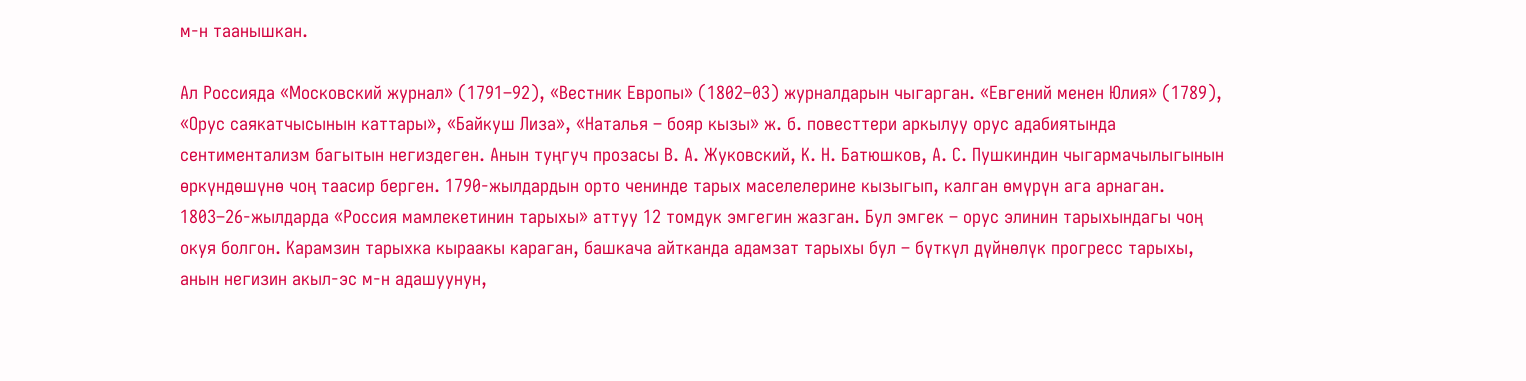м-н таанышкан.

Ал Россияда «Московский журнал» (1791–92), «Вестник Европы» (1802–03) журналдарын чыгарган. «Евгений менен Юлия» (1789), «Орус саякатчысынын каттары», «Байкуш Лиза», «Наталья – бояр кызы» ж. б. повесттери аркылуу орус адабиятында сентиментализм багытын негиздеген. Анын туңгуч прозасы В. А. Жуковский, К. Н. Батюшков, А. С. Пушкиндин чыгармачылыгынын өркүндөшүнө чоң таасир берген. 1790-жылдардын орто ченинде тарых маселелерине кызыгып, калган өмүрүн ага арнаган. 1803–26-жылдарда «Россия мамлекетинин тарыхы» аттуу 12 томдук эмгегин жазган. Бул эмгек – орус элинин тарыхындагы чоң окуя болгон. Карамзин тарыхка кыраакы караган, башкача айтканда адамзат тарыхы бул – бүткүл дүйнөлүк прогресс тарыхы, анын негизин акыл-эс м-н адашуунун,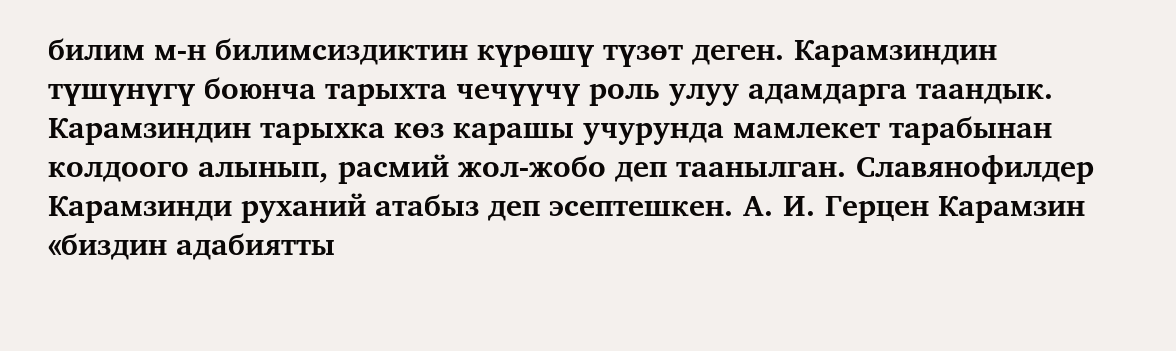билим м-н билимсиздиктин күрөшү түзөт деген. Карамзиндин түшүнүгү боюнча тарыхта чечүүчү роль улуу адамдарга таандык. Карамзиндин тарыхка көз карашы учурунда мамлекет тарабынан колдоого алынып, расмий жол-жобо деп таанылган. Славянофилдер Карамзинди руханий атабыз деп эсептешкен. А. И. Герцен Карамзин «биздин адабиятты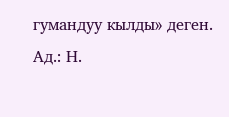гумандуу кылды» деген.
Ад.: Н.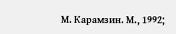М. Карамзин. М., 1992;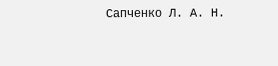Сапченко Л. А. Н.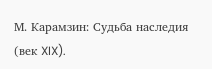М. Карамзин: Судьба наследия (век XIX).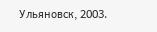Ульяновск, 2003.